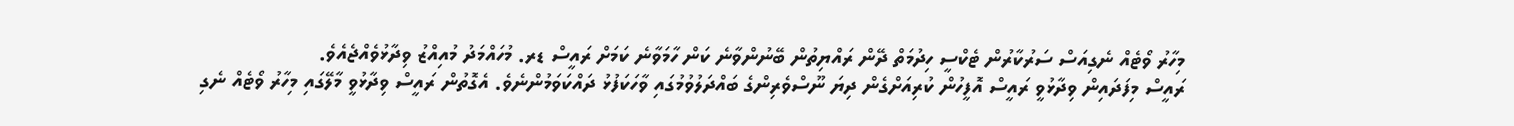މިހާރު ވޯޓެއް ނެގިއަސް ސަރުކާރުން ޓެކްސީ ހިދުމަތް ދޭން ރައްޔިތުން ބޭނުންވާނެ ކަން ހާމަވާނެ ކަމަށް ރައީސް ޑރ. މުހައްމަދު މުއިއްޒު ވިދާޅުވެއްޖެއެވެ.
ރައީސް މިފަދައިން ވިދާޅުވީ ރައީސް އޮފީހުން ކުރިއަށްގެން ދިޔަ ނޫސްވެރިންގެ ބައްދަލުވުމުގައި ވާހަކަފުޅު ދައްކަވަމުންނެވެ. އެގޮތުން ރައީސް ވިދާޅުވީ މާލޭގައި މިހާރު ވޯޓެއް ނެގި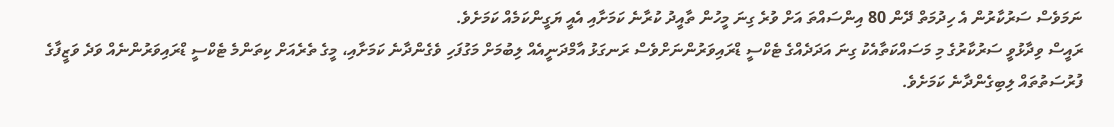ނަމަވެސް ސަރުކާރުން އެ ހިދުމަތް ދޭން 80 އިންސައްތަ އަށް ވުރެ ގިނަ މީހުން ތާއީދު ކުރާނެ ކަމަށާއި އެއީ ޔަގީންކަމެއް ކަމަށެވެ.
ރައީސް ވިދާޅުވީ ސަރުކާރުގެ މި މަސައްކަތާއެކު ގިނަ އަދަދެއްގެ ޓެކްސީ ޑްރައިވަރުންނަށްވެސް ރަނގަޅު އާމްދަނީއެއް ލިބުމަށް މަގުފަހި ވެގެންދާނެ ކަމަށާއި، މީގެ ތެރެއަށް ކިތަންމެ ޓެކްސީ ޑްރައިވަރުންނެއް ވަދެ ވަޒީފާގެ ފުރުސަތުތައް ލިބިގެންދާނެ ކަމަށެވެ.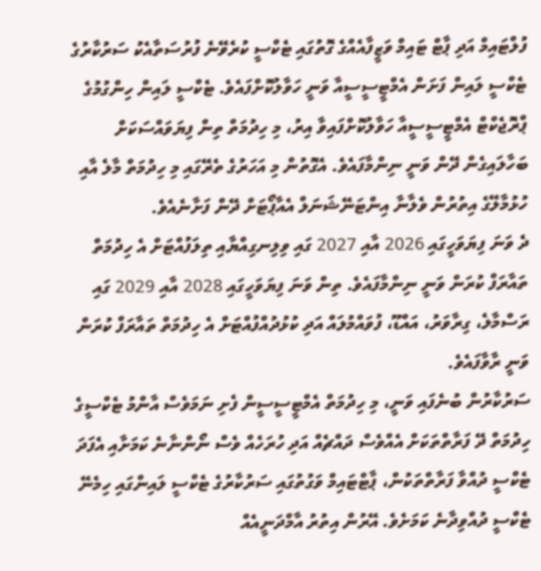ފުލްޓައިމް އަދި ޕާޓް ޓައިމް ވަޒީފާއެއްގެ ގޮތުގައި ޓެކްސީ ކުރެވޭނެ ފުރުސަތާއެކު ސަރުކާރުގެ ޓެކްސީ ލައިން ފަށަން އެމްޓީސީސީއާ ވަނީ ހަވާލުކޮށްފައެވެ. ޓެކްސީ ލައިން ހިންގުމުގެ ޕްރޮޖެކްޓް އެމްޓީސީސީއާ ހަވާލުކޮށްފައިވާ އިރު، މި ހިދުމަތް ތިން ފިޔަވައްސަކަށް ބަހާލައިގެން ދޭން ވަނީ ނިންމާފައެވެ. އެގޮތުން މި އަހަރުގެ ތެރޭގައި މި ހިދުމަތް މާލެ އާއި ހުޅުމާލޭގެ އިތުރުން ވެލާނާ އިންޓަނޭޝަނަލް އެއާޕޯޓަށް ދޭން ފަށާނެއެވެ.
ދެ ވަނަ ފިޔަވަހީގައި 2026 އާއި 2027 ގައި ވިލިނގިއްޔާއި ތިލަފުއްޓަށް އެ ހިދުމަތް ތައާރަފް ކުރަން ވަނީ ނިންމާފައެވެ. ތިން ވަނަ ފިޔަވަހީގައި 2028 އާއި 2029 ގައި ރަސްމާލެ، ގިރާވަރު، އައްޑޫ، ފުވައްމުލައް އަދި ކުޅުދުއްފުއްޓަށް އެ ހިދުމަތް ތައާރަފް ކުރަން ވަނީ ރާވާފައެވެ.
ސަރުކާރުން ބުނެފައި ވަނީ، މި ހިދުމަތް އެމްޓީސީސީން ފެށި ނަމަވެސް އާންމު ޓެކްސީގެ ހިދުމަތް ދޭ ފަރާތްތަކަށް އެއްވެސް ދައްޗެއް އަދި ހުރަހެއް ވެސް ނޯންނާނެ ކަމަށާއި އެފަދަ ޓެކްސީ ދުއްވާ ފަރާތްތަކުން، ޕާޓްޓައިމް ވަގުތުގައި ސަރުކާރުގެ ޓެކްސީ ލައިންގައި ހިމެނޭ ޓެކްސީ ދުއްވިދާނެ ކަމަށެވެ. އޭރުން އިތުރު އާމްދަނީއެއް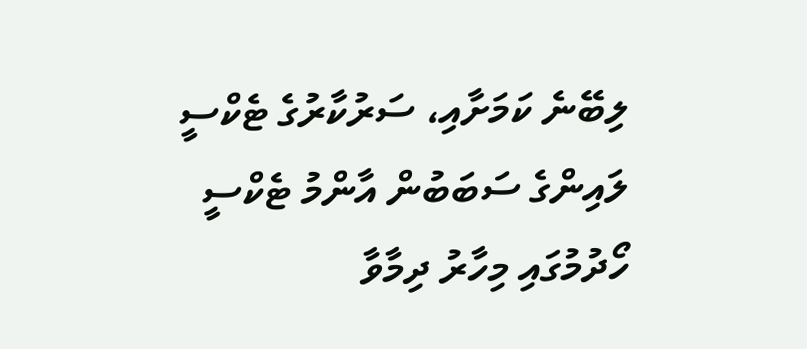ލިބޭނެ ކަމަށާއި، ސަރުކާރުގެ ޓެކްސީ ލައިންގެ ސަބަބުން އާންމު ޓެކްސީ ހޯދުމުގައި މިހާރު ދިމާވާ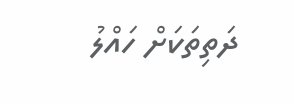ދަތިތަކަށް ހައްލު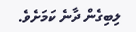ލިބިގެން ދާނެ ކަމަށެވެ.